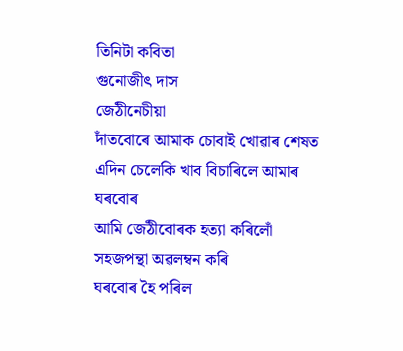তিনিটা কবিতা
গুনোজীৎ দাস
জেঠীনেচীয়া
দাঁতবোৰে আমাক চোবাই খোৱাৰ শেষত
এদিন চেলেকি খাব বিচাৰিলে আমাৰ ঘৰবোৰ
আমি জেঠীবোৰক হত্যা কৰিলোঁ
সহজপন্থা অৱলম্বন কৰি
ঘৰবোৰ হৈ পৰিল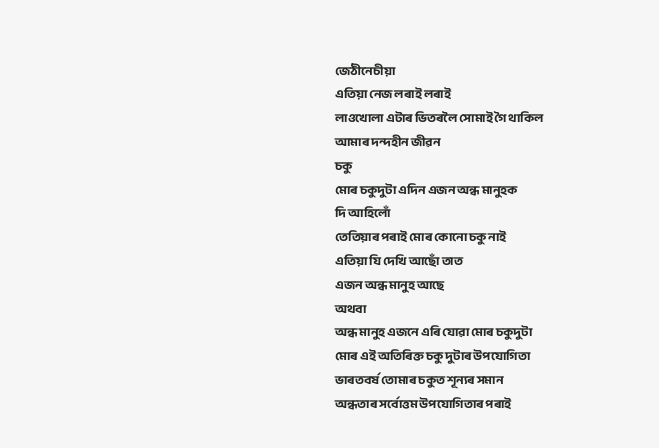জেঠীনেচীয়া
এতিয়া নেজ লৰাই লৰাই
লাওখোলা এটাৰ ভিতৰলৈ সোমাই গৈ থাকিল
আমাৰ দন্দহীন জীৱন
চকু
মোৰ চকুদুটা এদিন এজন অন্ধ মানুহক
দি আহিলোঁ
তেতিয়াৰ পৰাই মোৰ কোনো চকু নাই
এতিয়া যি দেখি আছোঁ তাত
এজন অন্ধ মানুহ আছে
অথবা
অন্ধ মানুহ এজনে এৰি যোৱা মোৰ চকুদুটা
মোৰ এই অতিৰিক্ত চকু দুটাৰ উপযোগিতা
ভাৰতবৰ্ষ তোমাৰ চকুত শূন্যৰ সমান
অন্ধতাৰ সৰ্বোত্তম উপযোগিতাৰ পৰাই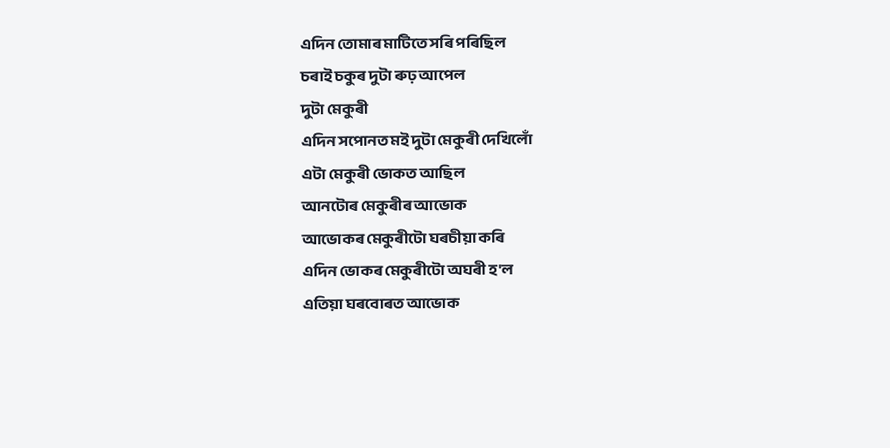এদিন তোমাৰ মাটিতে সৰি পৰিছিল
চৰাই চকুৰ দুটা ৰুঢ় আপেল
দুটা মেকুৰী
এদিন সপোনত মই দুটা মেকুৰী দেখিলোঁ
এটা মেকুৰী ভোকত আছিল
আনটোৰ মেকুৰীৰ আভোক
আভোকৰ মেকুৰীটো ঘৰচীয়া কৰি
এদিন ভোকৰ মেকুৰীটো অঘৰী হ'ল
এতিয়া ঘৰবোৰত আভোক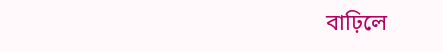বাঢ়িলে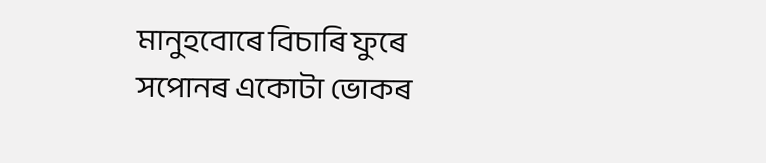মানুহবোৰে বিচাৰি ফুৰে
সপোনৰ একোটা ভোকৰ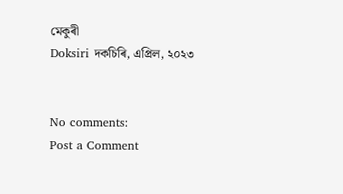মেকুৰী
Doksiri দকচিৰি, এপ্ৰিল, ২০২৩


No comments:
Post a Comment